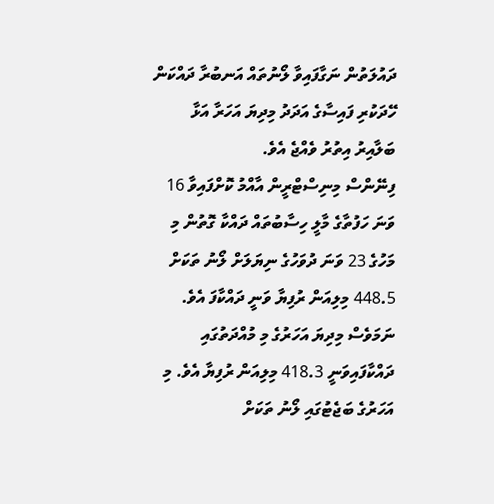ދައުލަތުން ނަގާފައިވާ ލޯނުތައް އަނބުރާ ދައްކަން ހޭދަކުރި ފައިސާގެ އަދަދު މިދިޔަ އަހަރާ އަޅާ ބަލާއިރު އިތުރު ވެއްޖެ އެވެ.
ފިނޭންސް މިނިސްޓްރީން އާއްމު ކޮށްފައިވާ 16 ވަނަ ހަފުތާގެ މާލީ ހިސާބުތައް ދައްކާ ގޮތުން މި މަހުގެ 23 ވަނަ ދުވަހުގެ ނިޔަލަށް ލޯނު ތަކަށް 448.5 މިލިއަން ރުފިޔާ ވަނީ ދައްކާފަ އެވެ. ނަމަވެސް މިދިޔަ އަހަރުގެ މި މުއްދަތުގައި ދައްކާފައިވަނީ 418.3 މިލިއަން ރުފިޔާ އެވެ. މި އަހަރުގެ ބަޖެޓުގައި ލޯނު ތަކަށް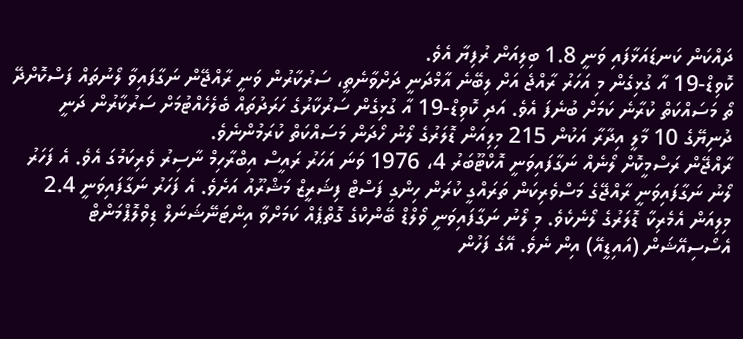ދައްކަން ކަނޑައަޅާފައި ވަނީ 1.8 ބިލިއަން ރުފިޔާ އެވެ.
ކޮވިޑް-19 އާ ގުޅިގެން މި އަހަރު ރާއްޖެ އަށް ލިބޭނެ އާމްދަނީ ދަށްވާނެތީ، ސަރުކާރުން ވަނީ ރާއްޖޭން ނަގާފައިވާ ލޯނުތައް ފަސްކޮށްދޭ ތޯ މަސައްކަތް ކުރާނެ ކަމަށް ބުނެފަ އެވެ. އަދި ކޮވިޑް-19 އާ ގުޅިގެން ސަރުކާރުގެ ހަރަދުތައް ބެލެހެއްޓުމަށް ސަރުކާރުން ދަނީ ދުނިޔޭގެ 10 މާލީ އިދާރާ އަކުން 215 މިލިއަން ޑޮލަރުގެ ލޯނު ހޯދަން މަސައްކަތް ކުރަމުންނެވެ.
ރާއްޖޭން ރަސްމީކޮށް ލޯނެއް ނަގާފައިވަނީ އޮކްޓޫބަރު 4، 1976 ވަނަ އަހަރު ރައީސް އިބްރާހިމް ނާސިރު ވެރިކަމުގަ އެވެ. އެ ފަހަރު ލޯނު ނަގާފައިވަނީ ރާއްޖޭގެ މަސްވެރިކަން ތަރައްގީ ކުރަން ހިންގި ފަސްޓް ފިޝަރީޒް މަޝްރޫއު އަށެވެ. އެ ފަހަރު ނަގާފައިވަނީ 2.4 މިލިއަން އެމެރިކާ ޑޮލަރުގެ ލޯނެކެވެ. މި ލޯނު ނަގާފައިވަނީ ވޯލްޑް ބޭންކްގެ ގޮތްޕެއް ކަމަށްވާ އިންޓަނޭޝަނަލް ޑިވްލޮޕްމަންޓް އެސޯސިއޭޝަން (އައިޑީއޭ) އިން ނެވެ. އޭގެ ފަހުން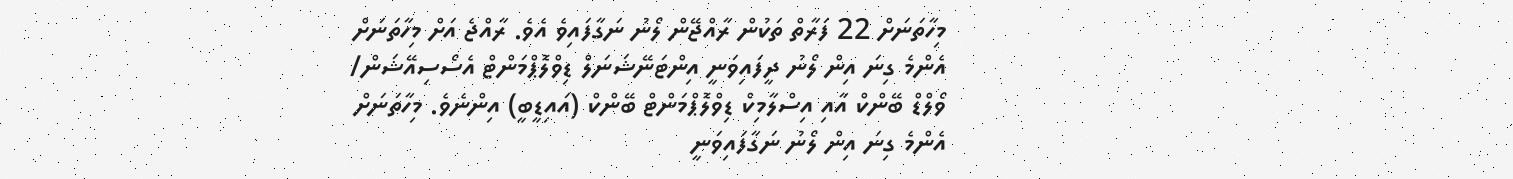މިހާތަނަށް 22 ފަރާތް ތަކުން ރާއްޖޭން ލޯނު ނަގާފައިވެ އެވެ. ރާއްޖެ އަށް މިހާތަނަށް އެންމެ ގިނަ އިން ލޯނު ދީފައިވަނީ އިންޓަނޭޝަނަލް ޑިވްލޮޕްމަންޓް އެސޯސިއޭޝަން/ ވޯލްޑް ބޭންކް އާއި އިސްލާމިކް ޑިވްލޮޕްމަންޓް ބޭންކް (އައިޑީބީ) އިންނެވެ. މިހާތަނަށް އެންމެ ގިނަ އިން ލޯނު ނަގާފައިވަނީ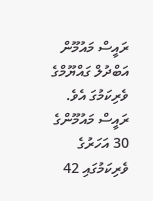ރައީސް މައުމޫން އަބްދުލް ގައްޔޫމްގެ ވެރިކަމުގަ އެވެ. ރައީސް މައުމޫންގެ 30 އަހަރުގެ ވެރިކަމުގައި 42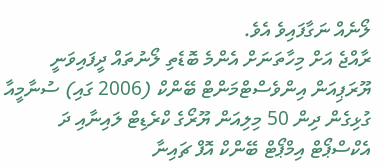ލޯނެއް ނަގާފައިވެ އެވެ.
ރާއްޖެ އަށް މިހާތަނަށް އެންމެ ބޮޑެތި ލޯނުތައް ދީފައިވަނީ ޔޫރަޕިއަން އިންވެސްޓްމަންޓް ބޭންކް (2006 ގައި) ސުނާމީއާ ގުޅިގެން ދިން 50 މިލިއަން ޔޫރޯގެ ކްރެޑިޓް ލައިނާއި ދަ އެކްސްޕޯޓް އިމްޕޯޓް ބޭންކް އޮފް ޗައިނާ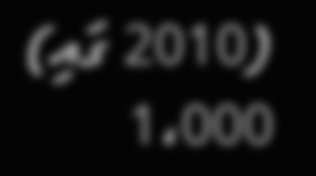(2010 ގައި) 1،000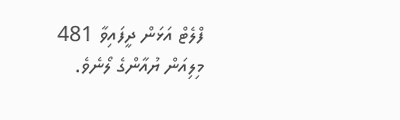ފްލެޓް އަޅަން ދީފައިވާ 481 މިލިއަން ޔުއާންގެ ލޯނެވެ.